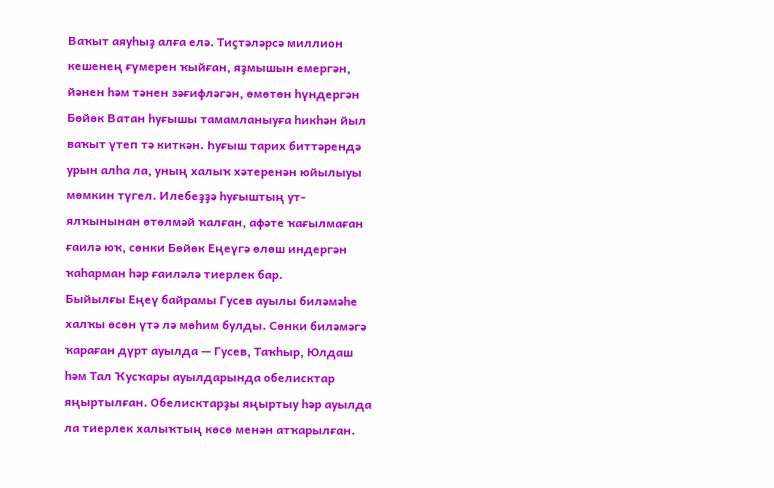Ваҡыт аяуһыҙ алға елә. Тиҫтәләрсә миллион кешенең ғүмерен ҡыйған, яҙмышын емергән, йәнен һәм тәнен зәғифләгән, өмөтөн һүндергән Бөйөк Ватан һуғышы тамамланыуға һикһән йыл ваҡыт үтеп тә киткән. Һуғыш тарих биттәрендә урын алһа ла, уның халыҡ хәтеренән юйылыуы мөмкин түгел. Илебеҙҙә һуғыштың ут-ялҡынынан өтөлмәй ҡалған, афәте ҡағылмаған ғаилә юҡ, сөнки Бөйөк Еңеүгә өлөш индергән ҡаһарман һәр ғаиләлә тиерлек бар.
Быйылғы Еңеү байрамы Гусев ауылы биләмәһе халҡы өсөн үтә лә мөһим булды. Сөнки биләмәгә ҡараған дүрт ауылда — Гусев, Таҡһыр, Юлдаш һәм Тал Ҡусҡары ауылдарында обелисктар яңыртылған. Обелисктарҙы яңыртыу һәр ауылда ла тиерлек халыҡтың көсө менән атҡарылған.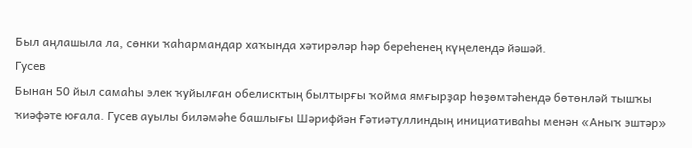Был аңлашыла ла, сөнки ҡаһармандар хаҡында хәтирәләр һәр береһенең күңелендә йәшәй.
Гусев
Бынан 50 йыл самаһы элек ҡуйылған обелисктың былтырғы ҡойма ямғырҙар һөҙөмтәһендә бөтөнләй тышҡы ҡиәфәте юғала. Гусев ауылы биләмәһе башлығы Шәрифйән Ғәтиәтуллиндың инициативаһы менән «Аныҡ эштәр»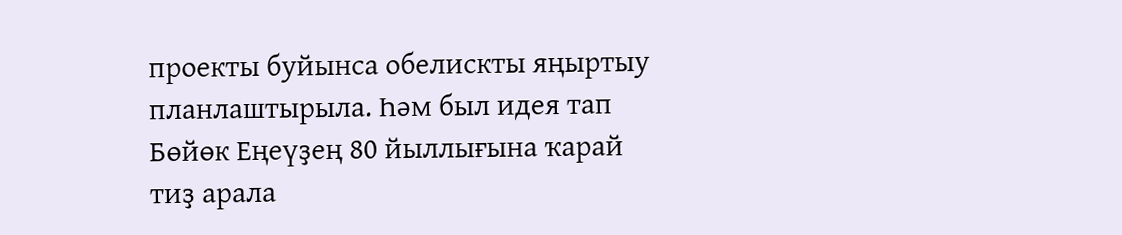проекты буйынса обелискты яңыртыу планлаштырыла. Һәм был идея тап Бөйөк Еңеүҙең 80 йыллығына ҡарай тиҙ арала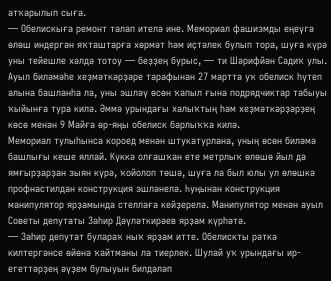атҡарылып сыға.
— Обелискыға ремонт талап ителә ине. Мемориал фашизмды еңеүгә өлөш индергән яҡташтарға хөрмәт һәм иҫтәлек булып тора, шуға күрә уны тейешле хәлдә тотоу — беҙҙең бурыс, — ти Шәрифйән Садиҡ улы.
Ауыл биләмәһе хеҙмәткәрҙәре тарафынан 27 мартта уҡ обелиск һүтеп алына башланһа ла, уны эшләү өсөн ҡапыл ғына подрядчиктар табыуы ҡыйынға тура килә. Әммә урындағы халыҡтың һәм хеҙмәткәрҙәрҙең көсө менән 9 Майға өр-яңы обелиск барлыҡҡа килә.
Мемориал тулыһынса короед менән штукатурлана, уның өсөн биләмә башлығы кеше яллай. Күккә олғашҡан ете метрлыҡ өлөшө йыл да ямғырҙарҙан зыян күрә, ҡойолоп төшә, шуға ла был юлы ул өлөшкә профнастилдан конструкция эшләнелә. Һуңынан конструкция манипулятор ярҙамында стеллаға кейҙерелә. Манипулятор менән ауыл Советы депутаты Заһир Дәүләткирәев ярҙам күрһәтә.
— Заһир депутат булараҡ ныҡ ярҙам итте. Обелискты рәткә килтергәнсе өйөнә ҡайтманы ла тиерлек. Шулай уҡ урындағы ир-егеттәрҙең әүҙем булыуын билдәләп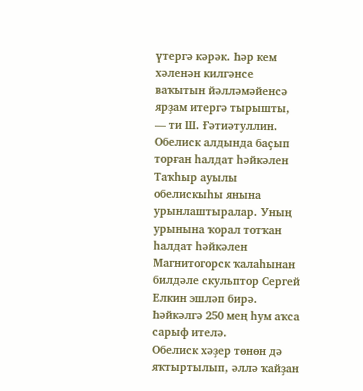үтергә кәрәк. Һәр кем хәленән килгәнсе ваҡытын йәлләмәйенсә ярҙам итергә тырышты, — ти Ш. Ғәтиәтуллин.
Обелиск алдында баҫып торған һалдат һәйкәлен Таҡһыр ауылы обелискыһы янына урынлаштыралар. Уның урынына ҡорал тотҡан һалдат һәйкәлен Магнитогорск ҡалаһынан билдәле скульптор Сергей Елкин эшләп бирә. Һәйкәлгә 250 мең һум аҡса сарыф ителә.
Обелиск хәҙер төнөн дә яҡтыртылып, әллә ҡайҙан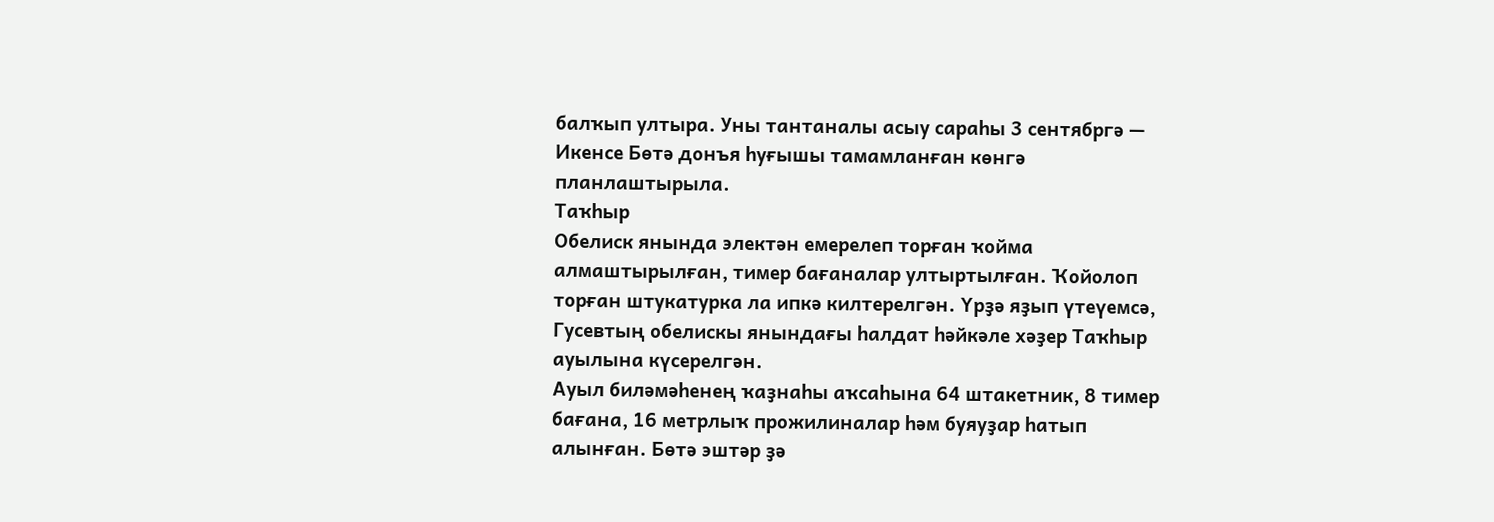балҡып ултыра. Уны тантаналы асыу сараһы 3 сентябргә — Икенсе Бөтә донъя һуғышы тамамланған көнгә планлаштырыла.
Таҡһыр
Обелиск янында электән емерелеп торған ҡойма алмаштырылған, тимер бағаналар ултыртылған. Ҡойолоп торған штукатурка ла ипкә килтерелгән. Үрҙә яҙып үтеүемсә, Гусевтың обелискы янындағы һалдат һәйкәле хәҙер Таҡһыр ауылына күсерелгән.
Ауыл биләмәһенең ҡаҙнаһы аҡсаһына 64 штакетник, 8 тимер бағана, 16 метрлыҡ прожилиналар һәм буяуҙар һатып алынған. Бөтә эштәр ҙә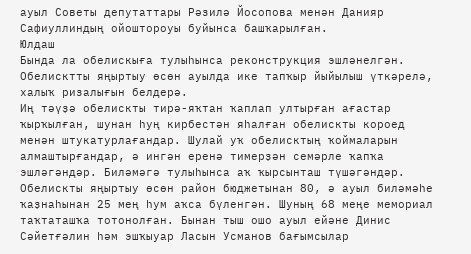ауыл Советы депутаттары Рәзилә Йосопова менән Данияр Сафиуллиндың ойоштороуы буйынса башҡарылған.
Юлдаш
Бында ла обелискыға тулыһынса реконструкция эшләнелгән. Обелисктты яңыртыу өсөн ауылда ике тапҡыр йыйылыш үткәрелә, халыҡ ризалығын белдерә.
Иң тәүҙә обелискты тирә-яҡтан ҡаплап ултырған ағастар ҡырҡылған, шунан һуң кирбестән яһалған обелискты короед менән штукатурлағандар. Шулай уҡ обелисктың ҡоймаларын алмаштырғандар, ә ингән еренә тимерҙән семәрле ҡапҡа эшләгәндәр. Биләмәгә тулыһынса аҡ ҡырсынташ түшәгәндәр.
Обелискты яңыртыу өсөн район бюджетынан 80, ә ауыл биләмәһе ҡаҙнаһынан 25 мең һум аҡса бүленгән. Шуның 68 меңе мемориал таҡтаташҡа тотонолған. Бынан тыш ошо ауыл ейәне Динис Сәйетғәлин һәм эшҡыуар Ласын Усманов бағымсылар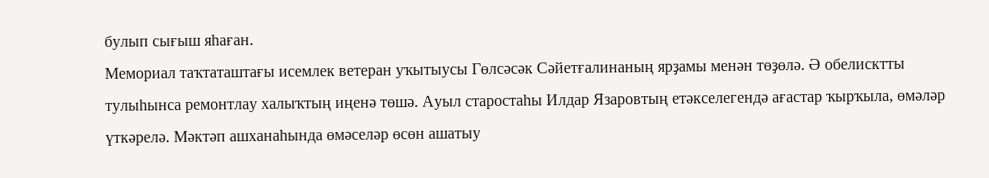булып сығыш яһаған.
Мемориал таҡтаташтағы исемлек ветеран уҡытыусы Гөлсәсәк Сәйетғалинаның ярҙамы менән төҙөлә. Ә обелисктты тулыһынса ремонтлау халыҡтың иңенә төшә. Ауыл старостаһы Илдар Язаровтың етәкселегендә ағастар ҡырҡыла, өмәләр үткәрелә. Мәктәп ашханаһында өмәселәр өсөн ашатыу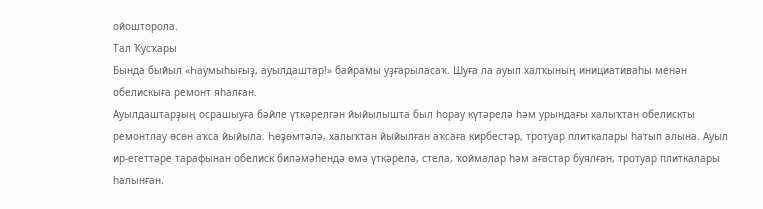ойошторола.
Тал Ҡусҡары
Бында быйыл «Һаумыһығыҙ, ауылдаштар!» байрамы уҙғарыласаҡ. Шуға ла ауыл халҡының инициативаһы менән обелискыға ремонт яһалған.
Ауылдаштарҙың осрашыуға бәйле үткәрелгән йыйылышта был һорау күтәрелә һәм урындағы халыҡтан обелискты ремонтлау өсөн аҡса йыйыла. Һөҙөмтәлә, халыҡтан йыйылған аҡсаға кирбестәр, тротуар плиткалары һатып алына. Ауыл ир-егеттәре тарафынан обелиск биләмәһендә өмә үткәрелә, стела, ҡоймалар һәм ағастар буялған, тротуар плиткалары һалынған.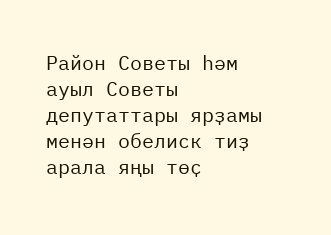Район Советы һәм ауыл Советы депутаттары ярҙамы менән обелиск тиҙ арала яңы төҫ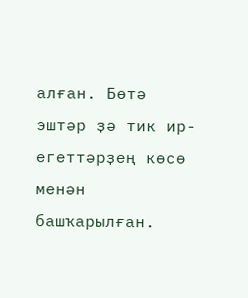алған. Бөтә эштәр ҙә тик ир-егеттәрҙең көсө менән башҡарылған.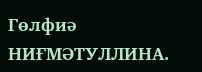Гөлфиә НИҒМӘТУЛЛИНА.